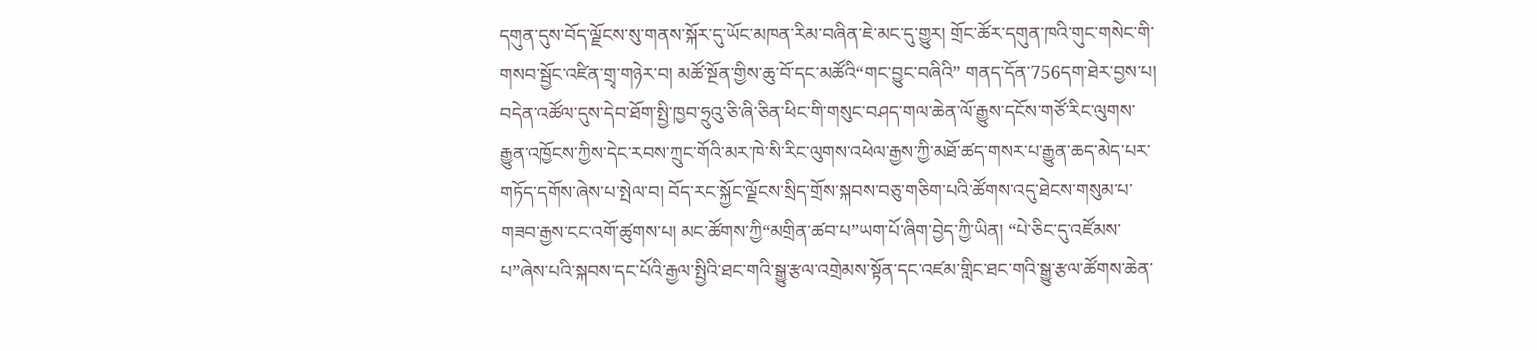དགུན་དུས་བོད་ལྗོངས་སུ་གནས་སྐོར་དུ་ཡོང་མཁན་རིམ་བཞིན་ཇེ་མང་དུ་གྱུར། གྲོང་ཚོར་དགུན་ཁའི་གུང་གསེང་གི་གསབ་སྦྱོང་འཛིན་གྲྭ་གཉེར་བ། མཚོ་སྔོན་གྱིས་ཆུ་བོ་དང་མཚོའི“གང་བྱུང་བཞིའི” གནད་དོན་756དག་ཐེར་བྱས་པ། བདེན་འཚོལ་དུས་དེབ་ཐོག་སྤྱི་ཁྱབ་ཧྲུའུ་ཅི་ཞི་ཅིན་ཕིང་གི་གསུང་བཤད་གལ་ཆེན་ལོ་རྒྱུས་དངོས་གཙོ་རིང་ལུགས་རྒྱུན་འཁྱོངས་ཀྱིས་དེང་རབས་ཀྲུང་གོའི་མར་ཁེ་སི་རིང་ལུགས་འཕེལ་རྒྱས་ཀྱི་མཐོ་ཚད་གསར་པ་རྒྱུན་ཆད་མེད་པར་གཏོད་དགོས་ཞེས་པ་སྤེལ་བ། བོད་རང་སྐྱོང་ལྗོངས་སྲིད་གྲོས་སྐབས་བཅུ་གཅིག་པའི་ཚོགས་འདུ་ཐེངས་གསུམ་པ་གཟབ་རྒྱས་ངང་འགོ་ཚུགས་པ། མང་ཚོགས་ཀྱི“མགྲིན་ཚབ་པ”ཡག་པོ་ཞིག་བྱེད་ཀྱི་ཡིན། “པེ་ཅིང་དུ་འཛོམས་པ”ཞེས་པའི་སྐབས་དང་པོའི་རྒྱལ་སྤྱིའི་ཐང་གའི་སྒྱུ་རྩལ་འགྲེམས་སྟོན་དང་འཛམ་གླིང་ཐང་གའི་སྒྱུ་རྩལ་ཚོགས་ཆེན་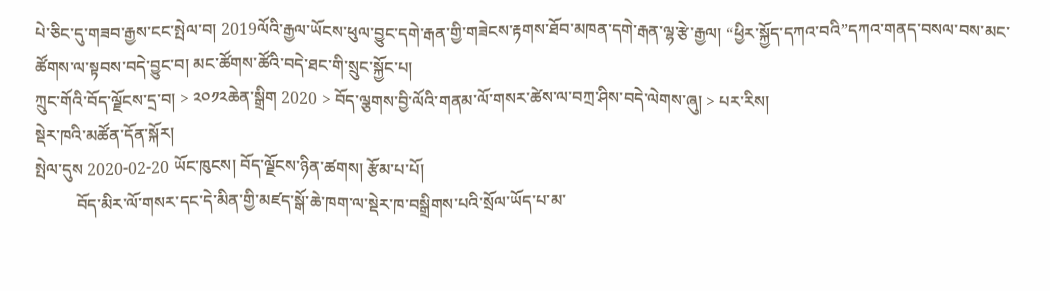པེ་ཅིང་དུ་གཟབ་རྒྱས་ངང་སྤེལ་བ། 2019ལོའི་རྒྱལ་ཡོངས་ཕུལ་བྱུང་དགེ་རྒན་གྱི་གཟེངས་རྟགས་ཐོབ་མཁན་དགེ་རྒན་ལྷ་རྩེ་རྒྱལ། “ཕྱིར་སྐྱོད་དཀའ་བའི”དཀའ་གནད་བསལ་བས་མང་ཚོགས་ལ་སྟབས་བདེ་བྱུང་བ། མང་ཚོགས་ཚོའི་བདེ་ཐང་གི་སྲུང་སྐྱོང་པ།
ཀྲུང་གོའི་བོད་ལྗོངས་དྲ་བ། > ༢༠༡༢ཆེན་སྒྲིག 2020 > བོད་ལྕགས་བྱི་ལོའི་གནམ་ལོ་གསར་ཚེས་ལ་བཀྲ་ཤིས་བདེ་ལེགས་ཞུ། > པར་རིས།
སྡེར་ཁའི་མཚོན་དོན་སྐོར།
སྤེལ་དུས 2020-02-20 ཡོང་ཁུངས། བོད་ལྗོངས་ཉིན་ཚགས། རྩོམ་པ་པོ།
          བོད་མིར་ལོ་གསར་དང་དེ་མིན་གྱི་མཛད་སྒོ་ཆེ་ཁག་ལ་སྡེར་ཁ་བསྒྲིགས་པའི་སྲོལ་ཡོད་པ་མ་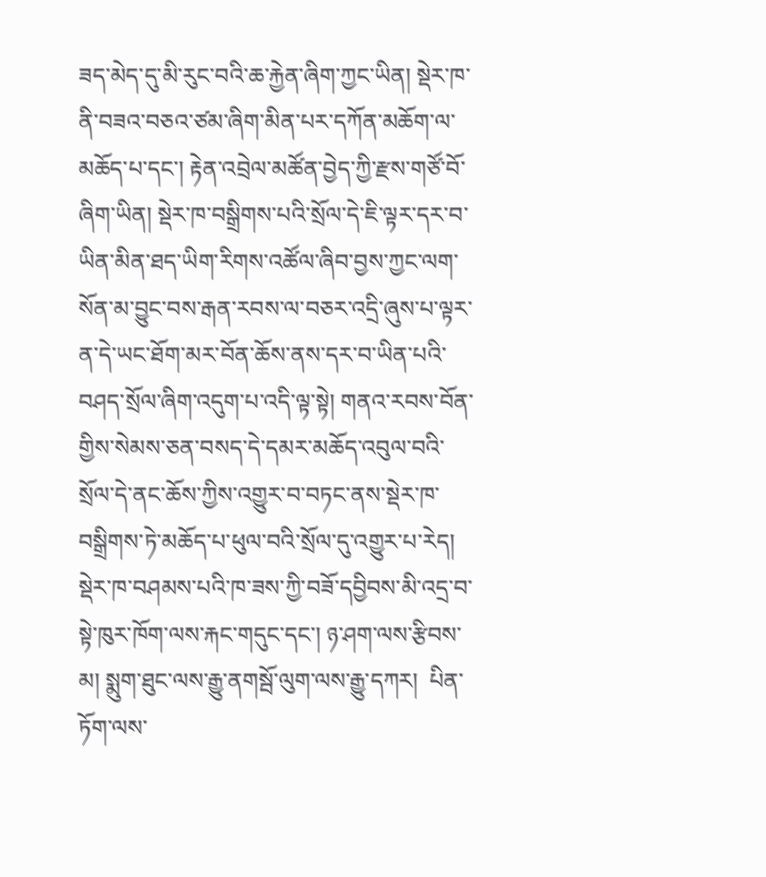ཟད་མེད་དུ་མི་རུང་བའི་ཆ་རྐྱེན་ཞིག་ཀྱང་ཡིན། སྡེར་ཁ་ནི་བཟའ་བཅའ་ཙམ་ཞིག་མིན་པར་དཀོན་མཆོག་ལ་མཆོད་པ་དང་། རྟེན་འབྲེལ་མཚོན་བྱེད་ཀྱི་རྫས་གཙོ་བོ་ཞིག་ཡིན། སྡེར་ཁ་བསྒྲིགས་པའི་སྲོལ་དེ་ཇི་ལྟར་དར་བ་ཡིན་མིན་ཐད་ཡིག་རིགས་འཚོལ་ཞིབ་བྱས་ཀྱང་ལག་སོན་མ་བྱུང་བས་རྒན་རབས་ལ་བཅར་འདྲི་ཞུས་པ་ལྟར་ན་དེ་ཡང་ཐོག་མར་བོན་ཆོས་ནས་དར་བ་ཡིན་པའི་བཤད་སྲོལ་ཞིག་འདུག་པ་འདི་ལྟ་སྟེ། གནའ་རབས་བོན་གྱིས་སེམས་ཅན་བསད་དེ་དམར་མཆོད་འབུལ་བའི་སྲོལ་དེ་ནང་ཆོས་ཀྱིས་འགྱུར་བ་བཏང་ནས་སྡེར་ཁ་བསྒྲིགས་ཏེ་མཆོད་པ་ཕུལ་བའི་སྲོལ་དུ་འགྱུར་པ་རེད། སྡེར་ཁ་བཤམས་པའི་ཁ་ཟས་ཀྱི་བཟོ་དབྱིབས་མི་འདྲ་བ་སྟེ་ཁུར་ཁོག་ལས་རྐང་གདུང་དང་། ཉ་ཤག་ལས་རྩིབས་མ། སྨུག་ཐུང་ལས་རྒྱུ་ནགསྦོ་ལུག་ལས་རྒྱུ་དཀར།  པིན་ཏོག་ལས་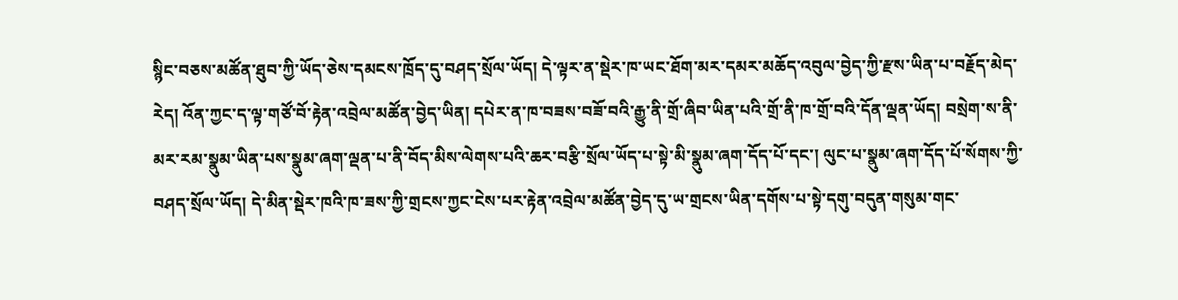སྙིང་བཅས་མཚོན་ཐུབ་ཀྱི་ཡོད་ཅེས་དམངས་ཁྲོད་དུ་བཤད་སྲོལ་ཡོད། དེ་ལྟར་ན་སྡེར་ཁ་ཡང་ཐོག་མར་དམར་མཆོད་འབུལ་བྱེད་ཀྱི་རྫས་ཡིན་པ་བརྗོད་མེད་རེད། འོན་ཀྱང་ད་ལྟ་གཙོ་བོ་རྟེན་འབྲེལ་མཚོན་བྱེད་ཡིན། དཔེར་ན་ཁ་བཟས་བཟོ་བའི་རྒྱུ་ནི་གྲོ་ཞིབ་ཡིན་པའི་གྲོ་ནི་ཁ་གྲོ་བའི་དོན་ལྡན་ཡོད། བསྲེག་ས་ནི་མར་རམ་སྣུམ་ཡིན་པས་སྣུམ་ཞག་ལྡན་པ་ནི་བོད་མིས་ལེགས་པའི་ཆར་བརྩི་སྲོལ་ཡོད་པ་སྟེ་མི་སྣུམ་ཞག་དོད་པོ་དང་། ལུང་པ་སྣུམ་ཞག་དོད་པོ་སོགས་ཀྱི་བཤད་སྲོལ་ཡོད། དེ་མིན་སྡེར་ཁའི་ཁ་ཟས་ཀྱི་གྲངས་ཀྱང་ངེས་པར་རྟེན་འབྲེལ་མཚོན་བྱེད་དུ་ཡ་གྲངས་ཡིན་དགོས་པ་སྟེ་དགུ་བདུན་གསུམ་གང་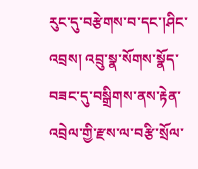རུང་དུ་བརྩེགས་བ་དང་།ཤིང་འབྲས། འབྲུ་སྣ་སོགས་སྣོད་བཟང་དུ་བསྒྲིགས་ནས་རྟེན་འབྲེལ་གྱི་རྫས་ལ་བརྩི་སྲོལ་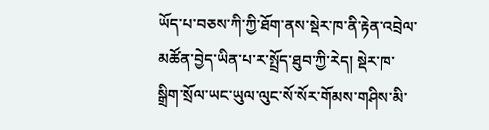ཡོད་པ་བཅས་ཀི་ཀྱི་ཐོག་ནས་སྡེར་ཁ་ནི་རྟེན་འབྲེལ་མཚོན་བྱེད་ཡིན་པ་ར་སྤྲོད་ཐུབ་ཀྱི་རེད། སྡེར་ཁ་སྒྲིག་སྲོལ་ཡང་ཡུལ་ལུང་སོ་སོར་གོམས་གཤིས་མི་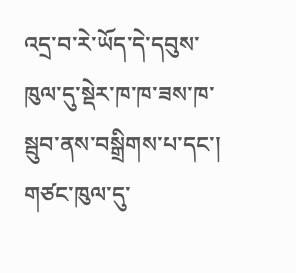འདྲ་བ་རེ་ཡོད་དེ་དབུས་ཁུལ་དུ་སྡེར་ཁ་ཁ་ཟས་ཁ་སྦུབ་ནས་བསྒྲིགས་པ་དང་། གཙང་ཁུལ་དུ་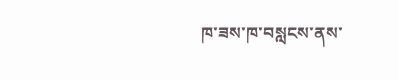ཁ་ཟས་ཁ་བསླངས་ནས་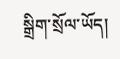སྒྲིག་སྲོལ་ཡོད།